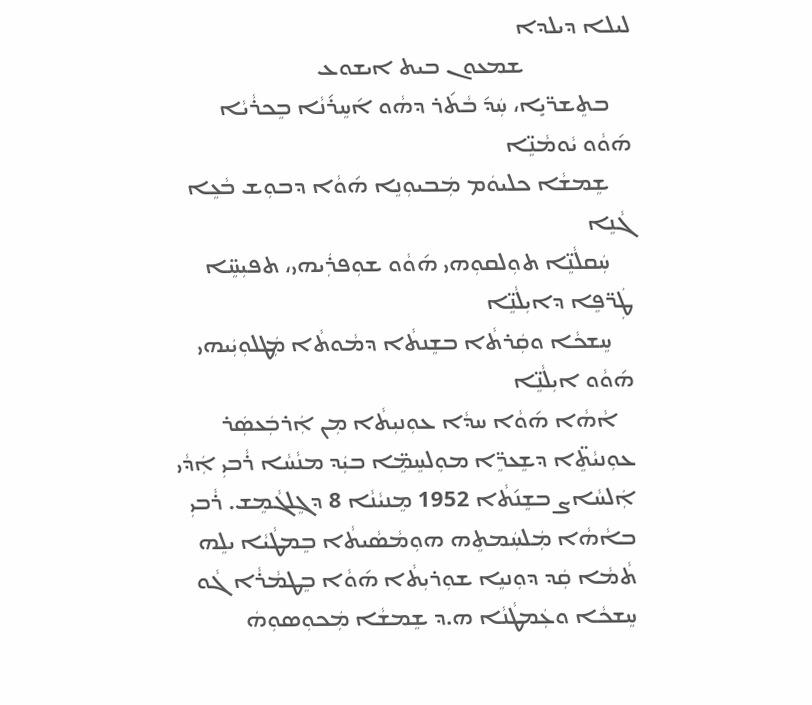ܠܝܠܐ ܕܝܠܕܐ
                   ܫܡܥܘܢ ܒܝܬ ܐܝܫܘܥ
    ܒܬܸܫܖ̈ܝܼܸܐ، ܚܲܕ݇ ܒܵܬ݇ܪ ܕܗܵܘ ܐ݇ܚܸܪ݇ܢܵܐ ܒܸܟܪܵܝܵܐ ܗ݇ܘܵܘ ܝܵܘܡܵܢܸ̈ܐ
    ܫܸܡܫܵܐ ܟܠܝܘܿܡ ܡܲܒܝܘܼܢܸܐ ܗ݇ܘܵܐ ܕܒܘܼܫ ܒܵܥܸܐ ܓܵܢܸܐ
    ܚܲܩܠܵܢܸ̈ܐ ܬܘܼܠܩܘܼܗܝ ܗ݇ܘܵܘ ܫܘܼܦܪܲܝܗܝ، ܬܦܝܼܚܸ̈ܐ ܛܲܖ̈ܦܸܐ ܕܐܝܼܠܵܢܸ̈ܐ
    ܚܸܫܟܵܐ ܘܩܲܪܬܵܐ ܒܫܸܢܬܵܐ ܕܡܵܘܬܵܐ ܡܲܛܠܘܼܝܲܝܗܝ ܗ݇ܘܵܘ ܐܝܼܠܵܢܸ̈ܐ
   ܐܵܗܵܐ ܗ݇ܘܵܐ ܚܕܵܐ ܥܘܼܢܝܼܬܵܐ ܡܼܢ ܐܲܪܒܲܥܣܲܪ ܥܘܼܢܝܵܬܸ̈ܐ ܕܫܸܥܖܸ̈ܐ ܡܘܼܠܚܸܡܸ̈ܐ ܒܝܲܕ ܡܢܵܚܵܐ ܪܵܒܝܼ ܐܲܕܵܝ ܐܲܠܚܵܐܨ ܒܫܸܢ݇ܬܵܐ 1952 ܡܸܢܝܵܢܵܐ 8 ܕܓܸܠܓܵܡܸܫ. ܪܵܒܝܼ ܒܐܵܗܵܐ ܡܲܠܚܲܡܬܸܗ ܗܘܼܡܵܣܵܝܬܵܐ ܒܸܡܛܵܝܵܐ ܝܠܸܗ ܬܵܡܵܐ ܩܲܕ ܕܘܼܢܝܸܐ ܫܘܼܪܝܼܬܵܐ ܗ݇ܘܵܐ ܒܸܛܡܵܪܵܐ ܓܵܘ ܚܸܫܟܵܐ ܘܥܲܡܛܵܢܵܐ ܗ.ܕ ܫܸܡܫܵܐ ܡܲܟܘܼܣܘܼܗܿ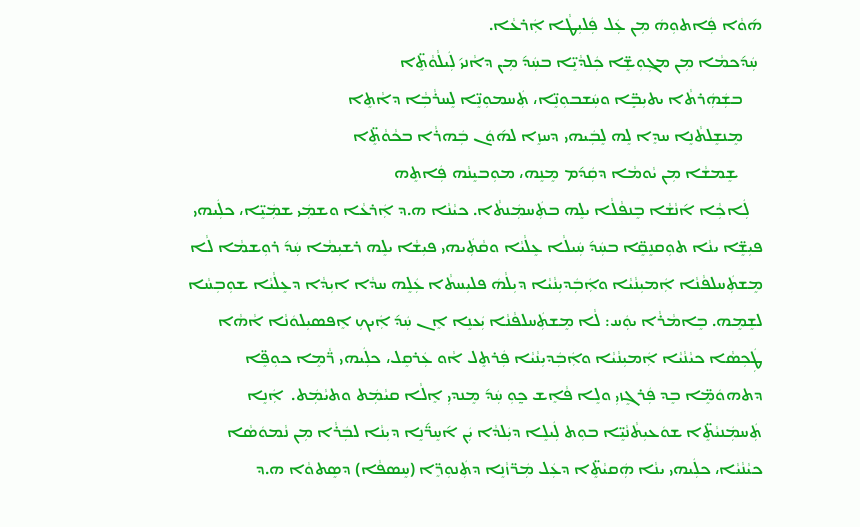ܗ݇ܘܵܐ ܦܲܐܬܘܼܗܿ ܡܼܢ ܥܲܠ ܦܲܠܝܼܛܵܐ ܐܲܪܥܵܐ.
 ܚܲܕ݇ܟܡܵܐ ܡܼܢ ܡܓܼܘܼܫܸ̈ܐ ܟܲܠܕܵܝܸ̈ܐ ܒܚܲܕ݇ ܡܼܢ ܕܐܵܢܝ݇ ܠܲܝܠܵܘܵܬܸ̈ܐ
     ܒܫܲܗܲܪܬܵܐ ܝܬܝܼܒܼܸ̈ܐ ܘܚܲܫܒܘܼܢܸ̈ܐ، ܬܲܚܡܘܼܢܸ̈ܐ ܠܸܚܪܵܒܼܵܐ ܕܐܵܬܸܐ
     ܡܸܢܫܸܠܬܵܢܸܐ ܚܕܸܐ ܠܸܗ ܠܸܒܲܝܗܝ ܕܚܙܸܐ ܠܗ݇ܘܿܢ ܒܲܗܪܵܐ ܒܟܵܘܵܬܸ̈ܐ
      ܫܸܡܫܵܐ ܡܼܢ ܝܵܘܡܵܐ ܕܩܲܕ݇ܡ ܡܸܢܸܗ، ܡܘܼܒܝܸܢܵܗ ܦܲܐܬܸܗ
   ܠܲܐܟܼܵܐ ܐ݇ܢܵܫܵܐ ܒܸܢܦܵܠܵܐ ܝܠܸܗ ܒܬܲܚܡܲܢܬܵܐ. ܟܝܵܢܵܐ ܗ.ܕ ܐܲܪܥܵܐ ܘܫܡܲܝ ܫܡܲܝܸ̈ܐ، ܟܠܲܝܗܝ ܦܝܼܫܸ̈ܐ ܝܢܵܐ ܬܘܼܩܢܸܩܸ̈ܐ ܒܚܲܕ݇ ܚܲܝܠܵܐ ܥܸܠܵܝܵܐ ܘܩܵܬܲܝܗܝ ܦܝܼܫܵܐ ܝܠܸܗ ܪܫܝܼܡܵܐ ܚܲܕ݇ ܪܘܼܫܡܵܐ ܠܵܐ ܡܸܫܬܲܚܠܦܵܢܵܐ ܐܲܡܝܼܢܵܝܵܐ ܘܐܲܒܲܕܝܼܢܵܝܵܐ ܕܝܼܠܵܗܿ ܦܠܝܼܚܬܵܐ ܥܲܠܸܗ ܚܕܵܐ ܐܝܼܕܵܐ ܕܥܸܠܵܝܵܐ ܫܘܼܒܼܚܵܐ ܠܫܸܡܸܗ. ܒܸܐܡܵܪܵܐ ܝܘܲܚ: ܠܵܐ ܡܸܫܬܲܚܠܦܵܢܵܐ ܝܲܥܢܸܐ ܐܸܢ ܚܲܕ݇ ܐܲܝܟܼ ܐܸܦܣܝܼܠܘܿܢܵܐ ܐܵܗܵܐ ܛܲܟܼܣܵܐ ܟܝܵܢܵܝܵܐ ܐܲܡܝܼܢܵܝܵܐ ܘܐܲܒܲܕܝܼܢܵܝܵܐ ܦܲܪܬܸܠ ܐܵܘ ܥܲܪܩܸܠ، ܟܠܲܝܗܝ ܖ̈ܵܡܸܐ ܟܘܼܦܸ̈ܐ ܕܬܗܘܿܡܸ̈ܐ ܒܸܕ ܦܲܪܓܸܙܝܼ ܘܠܸܐ ܦܵܐܸܫ ܟ̰ܘܼ ܚܲܕ݇ ܡܸܢܕܝܼ ܐܸܠܵܐ ܩܝܵܡܲܬ ܘܬܝܵܡܲܬ.  ܐܲܢܸܐ ܬܲܚܡܲܢܝܵܬܸ̈ܐ ܫܘܿܥܝܼܬܵܢܵܝܸ̈ܐ ܒܘܼܬ ܠܲܝܠܸܐ ܕܝܲܠܕܵܐ ܝܲܢ ܐ݇ܚܸܖ̈݇ܢܸܐ ܕܝܼܢܵܐ ܠܒܲܪܵܐ ܡܼܢ ܢܵܡܘܿܣܵܐ ܟܝܵܢܵܝܵܐ، ܟܠܲܝܗܝ ܝܢܵܐ ܗܲܩܝܵܬܸ̈ܐ ܕܥܲܠ ܡܲܖ̈ܙܵܢܸܐ ܕܬܲܢܘܼܖܸ̈ܐ (ܚܸܣܦܵܐ) ܕܣܸܬܘܵܐ ܗ.ܕ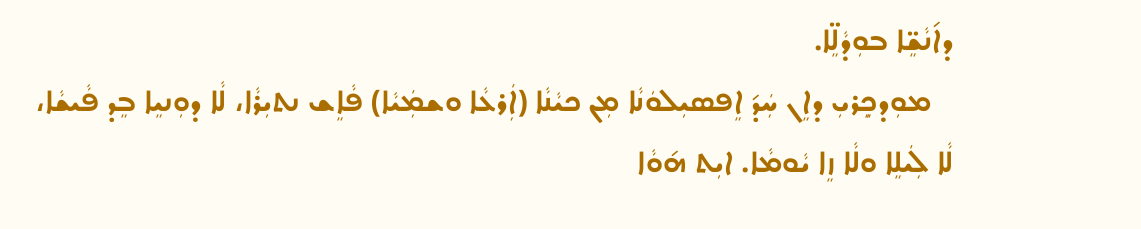ܕܐ݇ܢܵܫܸ̈ܐ ܒܘܼܕܵܠܸ̈ܐ.
   ܡܘܼܕܟܼܸܪܝܼ ܕܐܸܢ ܚܲܕ݇ ܐܸܦܣܝܼܠܘܿܢܵܐ ܡܼܢ ܟܝܵܢܵܐ (ܐܲܪܥܵܐ ܘܫܡܲܝܵܐ) ܦܵܐܸܫ ܢܬܝܼܪܵܐ، ܠܵܐ ܕܘܼܢܝܸܐ ܒܸܕ ܦܵܝܫܵܐ، ܠܵܐ ܠܲܝܠܸܐ ܘܠܵܐ ܙܸܐ ܝܵܘܡܵܐ. ܐܝܼܬ ܗ݇ܘܵܐ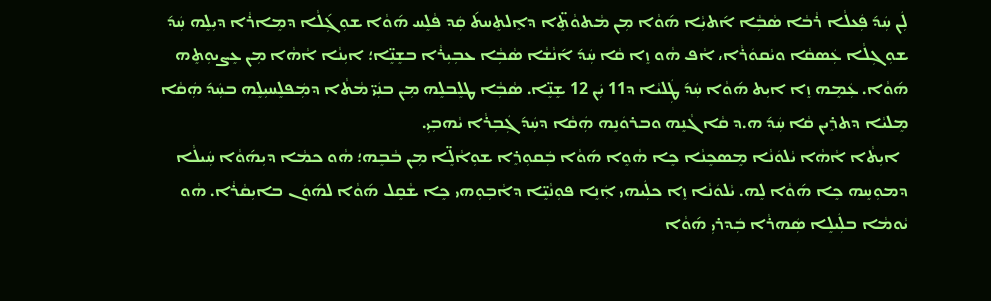ܠܲܢ ܚܲܕ݇ ܦܲܥܠܵܐ ܪܵܒܵܐ ܣܵܒܼܵܐ ܐ݇ܬܝܼܵܐ ܗ݇ܘܵܐ ܡܼܢ ܡܵܬܘܵܬܸ̈ܐ ܕܐܸܠܬܸܚܬ݇ ܩܲܕ ܦܵܠܸܚ ܗ݇ܘܵܐ ܫܘܼܓܼ݇ܠܵܐ ܕܡܸܐܪܵܐ ܕܝܼܠܸܗ ܚܲܕ݇ ܫܘܼܓܼܠܵܐ ܥܲܣܩܵܐ ܘܝܵܩܘܿܪܵܐ، ܐܵܦ ܗܵܘ ܙܸܐ ܩܵܐ ܚܲܕ݇ ܐ݇ܢܵܫܵܐ ܣܵܒܼܵܐ ܥܒܼܝܼܪܵܐ ܒܫܸܢܸ̈ܐ؛ ܐܝܼܢܵܐ ܐܵܗܵܐ ܡܼܢ ܥܸܨܝܘܼܬܸܗ ܗ݇ܘܵܐ. ܥܲܡܸܗ ܙܸܐ ܐܝܼܬ ܗ݇ܘܵܐ ܚܲܕ݇ ܛܲܠܝܵܐ ܕ11 ܝܲܢ 12 ܫܸܢܸ̈ܐ. ܣܵܒܼܵܐ ܛܠܸܒܠܸܗ ܡܼܢ ܒܢܲܝ̈ ܡܵܬܵܐ ܕܡܲܦܠܸܚܝܼܠܸܗ ܒܚܲܕ݇ ܗܲܩܵܐ ܡܸܠܝܵܐ ܕܬܪܸܝܢ ܩܵܐ ܚܲܕ݇ ܗ.ܕ ܩܵܐ ܓܵܢܸܗ ܘܒܪܘܿܢܸܗ ܗܲܩܵܐ ܕܚܲܕ݇ ܓܲܒܼܪܵܐ ܝܵܗܒܼܝܼ.
  ܐܝܼܬܵܐ ܐܵܗܵܐ ܝܵܠܘܿܢܵܐ ܡܸܣܟܸܢܵܐ ܟܸܐ ܗܵܘܸܐ ܗ݇ܘܵܐ ܒܲܩܘܼܪܸܐ ܫܘܼܐܵܠܸ̈ܐ ܡܼܢ ܒܵܒܸܗ؛ ܗܵܘ ܟܡܵܐ ܕܝܼܗ݇ܘܵܐ ܚܲܝܠܵܐ ܕܡܘܼܚܸܗ ܟܸܐ ܗ݇ܘܵܐ ܠܸܗ. ܝܵܠܘܿܢܵܐ ܙܸܐ ܟܠܲܝܗܝ ܐܲܢܸܐ ܦܘܼܢܵܝܸ̈ܐ ܕܐܵܒܼܘܼܗܝ ܟܸܐ ܫܵܩܸܠ ܗ݇ܘܵܐ ܠܗ݇ܘܿܢ ܒܐܝܼܩܵܪܵܐ. ܗܵܘ ܝܵܘܡܵܐ ܒܠܲܝܠܸܐ ܣܲܗܪܵܐ ܒܲܕܪܝܼ ܗ݇ܘܵܐ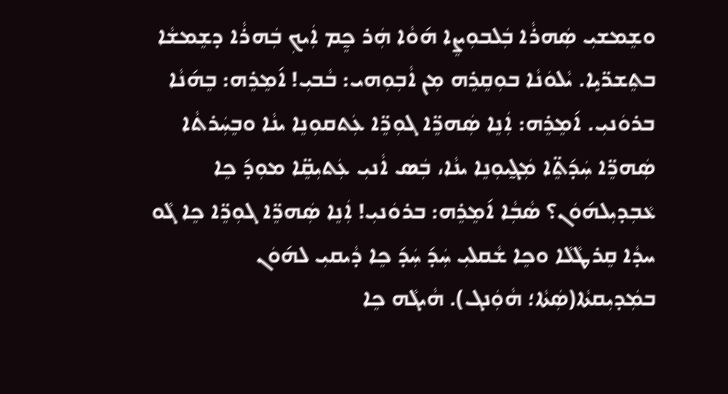ܘܫܸܡܫܝܼ ܣܲܗܪܵܐ ܒܲܠܒܘܼܨܸܐ ܗ݇ܘܵܐ ܗܲܪ ܟ̰ܸܡ ܐܲܝܟܼ ܒܲܗܪܵܐ ܕܫܸܡܫܵܐ ܒܬܸܫܖ̈ܝܼܸܐ. ܝܵܠܘܿܢܵܐ ܒܘܼܩܸܪܸܗ ܡܼܢ ܐܵܒܼܘܼܗܝ: ܒܵܒܝܼ! ܐ݇ܡܸܪܸܗ: ܒܸܗ݇ܢܵܐ ܒܪܘܿܢܝܼ. ܐ݇ܡܸܪܸܗ: ܐܲܢܸܐ ܣܲܗܖܸ̈ܐ ܓܘܼܖܸ̈ܐ ܥܲܬܩܘܼܢܸܐ ܝܢܵܐ ܘܒܸܚܲܪܬܵܐ ܣܲܗܖܸ̈ܐ ܚܲܕ݇ܬܸ̈ܐ ܡܲܓ̰ܝܘܼܢܸܐ ܝܢܵܐ، ܒܲܣ ܐܵܢܝܼ ܥܲܬܝܼܩܸ̈ܐ ܡܘܼܕ݇ ܟܸܐ ܥܵܒܼܕܝܼܠܗ݇ܘܿܢ؟ ܣܵܒܼܵܐ ܐ݇ܡܸܪܸܗ: ܒܪܘܿܢܝܼ! ܐܲܢܸܐ ܣܲܗܖܸ̈ܐ ܓܘܼܖܸ̈ܐ ܟܸܐ ܓܵܘ ܚܕܵܐ ܩܸܪܛܵܠܵܐ ܘܟܸܐ ܫܵܩܠܝܼ ܚܲܕ݇ ܚܲܕ݇ ܟܸܐ ܕܵܝܩܝܼ ܠܗ݇ܘܿܢ ܒܡܲܕܝܼܩܬܵܐ(ܣܲܬܵܐ؛ ܗܵܘܲܢܓ). ܗܵܝܓܵܗ ܟܸܐ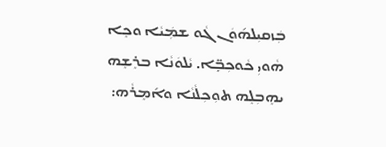ܒܲܙܩܝܼܠܗ݇ܘܿܢ ܓܵܘ ܫܡܲܝܵܐ ܘܟܸܐ ܗܵܘܝܼ ܟܵܘܟܼܒܼܸ̈ܐ. ܝܵܠܘܿܢܵܐ ܒܪܸܫܸܗ ܝܗܸܒܼܠܸܗ ܬܘܼܟܼܠܵܢܵܐ ܘܐ݇ܡܸܪܵܗ: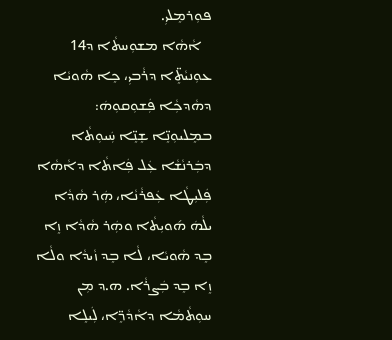ܦܘܼܪܡܸܠܝܼ.
   ܐܵܗܵܐ ܡܫܘܼܚܬܵܐ ܕ14 ܥܘܼܢܝܵܬܸ̈ܐ ܕܪܵܒܝܼ، ܟܸܐ ܗܵܘܝܵܐ ܕܗܵܕܟܼܵܐ ܦܲܫܘܼܩܘܼܗܿ: ܒܡܸܠܝܘܼܢܸ̈ܐ ܫܸܢܸ̈ܐ ܚܲܝܘܼܬܵܐ ܕܒܲܪܢܵܫܵܐ ܥܲܠ ܦܲܐܬܵܐ ܕܐܵܗܵܐ ܦܲܠܝܼܛܵܐ ܥܲܦܪܵܢܵܐ، ܗܲܪ ܗܵܕܵܐ ܝܠܵܗܿ ܗ݇ܘܝܼܬܵܐ ܘܗܲܪ ܗܵܕܵܐ ܙܸܐ ܒܸܕ ܗܵܘܝܵܐ، ܠܵܐ ܒܸܕ ܙܵܝܕܵܐ ܘܠܵܐ ܙܸܐ ܒܸܕ ܒܲܨܪܵܐ. ܗ.ܕ ܡܼܢ ܚܘܼܬܵܡܵܐ ܕܐܵܕܵܖܸ̈ܐ، ܠܲܝܠܸܐ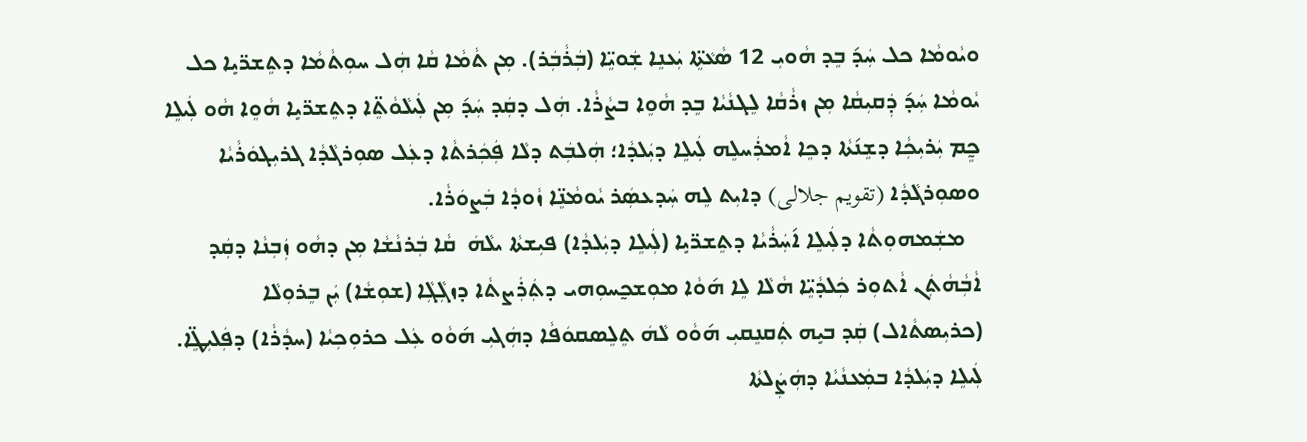ܘܝܵܘܡܵܐ ܟܠ ܚܲܕ݇ ܒܸܕ ܗܵܘܝܼ 12 ܣܵܥܵܬܸ̈ܐ ܝܲܥܢܸܐ ܫܲܘܝܸ̈ܐ (ܒܲܪܵܒܲܪ). ܡܼܢ ܬܵܡܵܐ ܩܵܐ ܗܲܠ ܚܘܼܬܵܡܵܐ ܕܬܸܫܖ̈ܝܼܸܐ ܟܠ ܝܵܘܡܵܐ ܚܲܕ݇ ܕܲܩܝܼܩܵܐ ܡܼܢ ܙܪܵܩܵܐ ܠܸܓܢܵܝܵܐ ܒܸܕ ܗܵܘܸܐ ܒܨܵܪܵܐ. ܗܲܠ ܕܩܲܕ ܚܲܕ݇ ܡܼܢ ܠܲܝܠܵܘܵܬܸ̈ܐ ܕܬܸܫܖ̈ܝܼܸܐ ܗܵܘܸܐ ܗܵܘ ܠܲܝܠܸܐ ܟ̰ܸܡ ܝܲܪܝܼܟܼܵܐ ܕܫܸܢ݇ܬܵܐ ܕܟܸܐ ܐܵܡܪܲܚܠܸܗ ܠܲܝܠܸܐ ܕܝܲܠܕܵܐ؛ ܗܲܠܒܲܬ ܕܠܵܐ ܦܲܟܲܪܬܵܐ ܕܥܲܠ ܣܘܼܪܓܵܕܵܐ ܓܪܝܼܓܘܿܪܵܝܵܐ ܘܣܘܼܪܓܵܕܵܐ (تقویم جلالی) ܕܐܝܼܬ ܠܸܗ ܚܲܕܥܣܲܪ ܝܵܘܡܵܢܸ̈ܐ ܙܵܘܕܵܐ ܒܲܨܘܿܪܵܐ.
   ܡܫܲܡܗܘܼܬܵܐ ܕܠܲܝܠܸܐ ܐ݇ܚܲܪܵܝܵܐ ܕܬܸܫܖ̈ܝܼܸܐ (ܠܲܝܠܸܐ ܕܝܲܠܕܵܐ) ܦܝܼܫܬܵܐ ܝܠܵܗܿ  ܩܵܐ ܒܲܪܢܵܫܵܐ ܡܼܢ ܕܗܵܘ ܙܲܒܼܢܵܐ ܕܩܲܕ ܐܵܒܼܵܗܵܬܲܢ ܐܵܬܘܼܪ ܟܲܠܕܵܝܸ̈ܐ ܗܵܠܵܐ ܠܸܐ ܗ݇ܘܵܐ ܡܘܼܫܟ̰ܚܘܼܗܝ ܕܬܲܪܲܨܬܵܐ ܕܙܓܼܵܓܼܵܐ (ܫܘܼܫܵܐ) ܝܲܢ ܒܸܪܘܼܠܵܐ (ܟܪܝܼܣܬܵܐܠ) ܩܲܕ ܒܝܼܸܗ ܬܲܩܢܸܩܝܼ ܗ݇ܘܵܘ ܠܵܗܿ ܬܸܠܸܣܩܘܿܦܵܐ ܕܗܲܓܝܼ ܗ݇ܘܵܘ ܥܲܠ ܟܪܘܼܟܼܝܵܐ (ܚܕܵܪܵܐ) ܕܦܲܠܝܼܛܸ̈ܐ. ܠܲܝܠܸܐ ܕܝܲܠܕܵܐ ܒܡܲܥܢܵܝܵܐ ܕܗܲܨܲܠܬܵܐ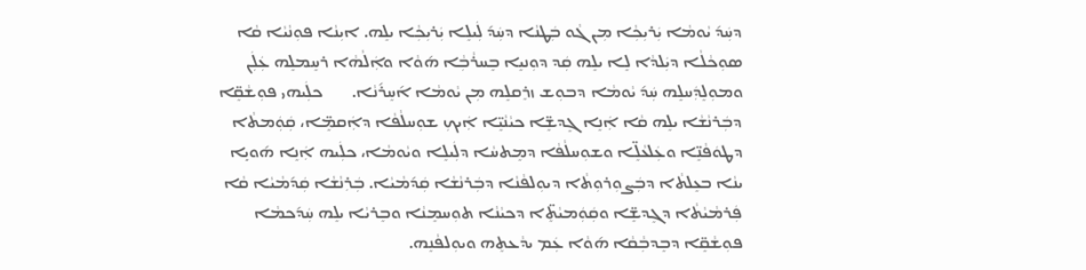ܕܚܲܕ݇ ܝܵܘܡܵܐ ܝܲܪܝܼܟܼܵܐ ܡܼܢ ܓܵܘ ܒܲܛܢܵܐ ܕܚܲܕ݇ ܠܲܝܠܸܐ ܝܲܪܝܼܟܼܵܐ ܝܠܸܗ. ܐܝܼܢܵܐ ܦܘܼܢܵܝܵܐ ܩܵܐ ܣܘܼܟܵܠܵܐ ܕܝܲܠܕܵܐ ܠܸܐ ܝܠܸܗ ܩܲܕ ܕܘܼܢܝܸܐ ܒܸܚܪܵܒܼܵܐ ܗ݇ܘܵܐ ܘܐܲܠܵܗܵܐ ܪܚܸܡܠܸܗ ܥܲܠܲܢ ܘܡܘܼܠܸܕܲܚܠܸܗ ܚܲܕ݇ ܝܵܘܡܵܐ ܕܒܘܼܫ ܙܪܸܩܠܸܗ ܡܼܢ ܝܵܘܡܵܐ ܐ݇ܚܸܪ݇ܢܵܐ.       ܟܠܲܝܗܝ ܦܘܼܫܵܩܸ̈ܐ ܕܒܲܪܢܵܫܵܐ ܝܠܸܗ ܩܵܐ ܐܲܢܸܐ ܓܸܕܫܸ̈ܐ ܟܝܵܢܵܝܸ̈ܐ ܐܲܝܟܼ ܫܘܼܚܠܵܦܵܐ ܕܐܲܩܡܸ̈ܐ، ܩܲܘܲܡܬܵܐ ܕܛܘܿܦܵܢܸ̈ܐ ܘܥܲܠܥܵܠܸ̈ܐ ܘܫܘܼܚܠܵܦܵܐ ܕܡܸܬܚܵܐ ܕܠܲܝܠܸܐ ܘܝܵܘܡܵܐ، ܟܠܲܝܗ ܐܲܢܸܐ ܗ݇ܘܝܼܸܐ ܝܢܵܐ ܒܥܸܠܬܵܐ ܕܒܲܨܘܼܪܘܼܬܵܐ ܕܝܘܼܠܦܵܢܵܐ ܕܒܲܪܢܵܫܵܐ ܩܲܕ݇ܡܵܝܵܐ. ܒܲܪܼܢܵܫܵܐ ܩܲܕ݇ܡܵܝܵܐ ܩܵܐ ܦܲܪܡܵܝܵܬܵܐ ܕܓܸܕܫܸ̈ܐ ܘܩܲܘܲܡܝܵܬܸ̈ܐ ܕܟܝܵܢܵܐ ܬܘܼܚܡܸܢܵܐ ܘܒܸܪܝܵܐ ܝܠܸܗ ܚܲܕ݇ܟܡܵܐ ܦܘܼܫܵܩܸ̈ܐ ܕܒܸܕܒܼܵܩܵܐ ܗ݇ܘܵܐ ܥܲܡ ܝܕܵܥܬܸܗ ܘܝܘܼܠܦܵܢܸܗ.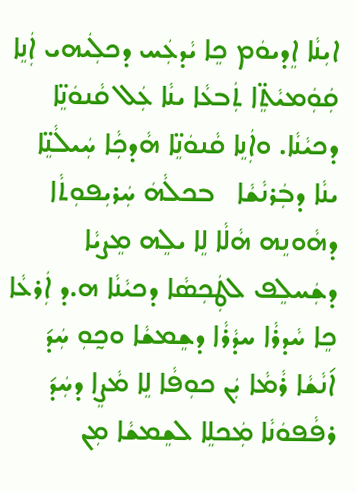ܐܝܼܢܵܐ ܐܸܕܝܘܿܡ ܟܸܐ ܝܵܕܥܲܚ ܕܟܠܲܝܗܝ ܐܲܢܸܐ ܩܲܘܲܡܝܵܬܸ̈ܐ ܬܲܒܥܵܐ ܝܢܵܐ ܥܲܠ ܩܵܢܘܿܢܸ̈ܐ ܕܟܝܵܢܵܐ. ܘܐܲܢܸܐ ܩܵܢܘܿܢܸ̈ܐ ܗܵܕܟܼܵܐ ܚܲܝܠܵܢܸ̈ܐ ܝܢܵܐ ܕܒܲܪܢܵܫܵܐ   ܒܟܠܵܗܿ ܚܲܪܝܼܦܘܼܬܵܐ ܕܗܵܘܢܸܗ ܗܵܠܵܐ ܠܸܐ ܝܠܸܗ ܡܸܨܝܵܐ ܕܫܲܚܠܸܦ ܠܛܲܟܼܣܵܐ ܕܟܝܵܢܵܐ ܗ.ܕ ܐܲܪܥܵܐ ܟܸܐ ܚܵܕܪܵܐ ܚܕܵܪܵܐ ܕܫܸܡܫܵܐ ܘܟ̰ܘܼ ܚܲܕ݇ ܐ݇ܢܵܫܵܐ ܪܵܡܵܐ ܝܲܢ ܟܘܼܦܵܐ ܠܸܐ ܡܵܨܸܐ ܕܚܲܕ݇ ܪܦܵܦܘܿܢܵܐ ܡܲܟܠܸܐ ܠܫܸܡܫܵܐ ܡܼܢ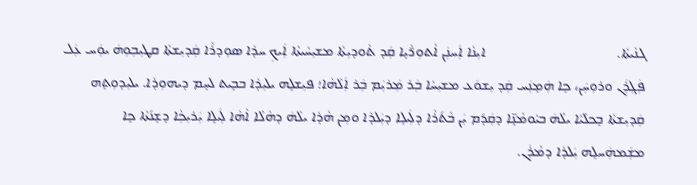ܓܢܵܝܬܵܐ.                                    ܐܝܼܢܵܐ ܐܲܚܢܲܢ ܐܵܬܘܼܖ̈ܵܝܸܐ ܩܲܕ ܬܵܘܕܝܼܬܵܐ ܡܫܝܼܚܵܝܬܵܐ ܐܲܝܟܼ ܚܕܵܐ ܣܘܼܕܪܵܐ ܩܲܕܝܼܫܬܵܐ ܩܛܝܼܒܼܘܼܗܿ ܝܘܲܚ ܥܲܠ ܦܲܓܼܪܲܢ ܘܪܘܼܚܲܢ، ܟܸܐ ܗܲܡܸܢܲܚ ܩܲܕ ܝܼܫܘܿܥ ܡܫܝܼܚܵܐ ܒܲܪ ܡܲܪܝܲܡ ܒܲܪ ܐܲܠܵܗܵܐ؛ ܦܝܼܫܠܸܗ ܝܠܝܼܕܵܐ ܒܒܸܝܬ ܠܚܸܡ ܕܝܗܘܼܕܵܐ. ܝܠܝܼܕܘܼܬܸܗ ܩܲܕܝܼܫܬܵܐ ܒܸܟܠܵܝܵܐ ܝܠܵܗܿ ܒܝܵܘܡܵܢܸ̈ܐ ܕܩܲܕ݇ܡ ܝܲܢ ܒܵܬ݇ܪܵܐ ܕܠܲܝܠܸܐ ܕܝܲܠܕܵܐ ܘܡܼܢ ܗܵܕܵܐ ܝܠܵܗܿ ܕܗܵܠܵܐ ܐܵܗܵܐ ܠܲܝܠܸܐ ܝܲܪܝܼܟܼܵܐ ܕܫܸܢ݇ܬܵܐ ܟܸܐ ܡܫܲܡܗܲܚܠܸܗ ܝܲܠܕܵܐ ܕܡܵܪܲܢ.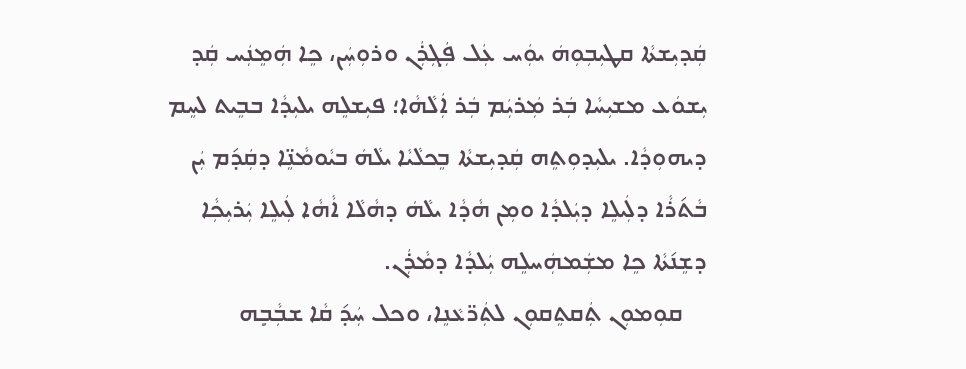ܩܲܕܝܼܫܬܵܐ ܩܛܝܼܒܼܘܼܗܿ ܝܘܲܚ ܥܲܠ ܦܲܓܼܪܲܢ ܘܪܘܼܚܲܢ، ܟܸܐ ܗܲܡܸܢܲܚ ܩܲܕ ܝܼܫܘܿܥ ܡܫܝܼܚܵܐ ܒܲܪ ܡܲܪܝܲܡ ܒܲܪ ܐܲܠܵܗܵܐ؛ ܦܝܼܫܠܸܗ ܝܠܝܼܕܵܐ ܒܒܸܝܬ ܠܚܸܡ ܕܝܗܘܼܕܵܐ. ܝܠܝܼܕܘܼܬܸܗ ܩܲܕܝܼܫܬܵܐ ܒܸܟܠܵܝܵܐ ܝܠܵܗܿ ܒܝܵܘܡܵܢܸ̈ܐ ܕܩܲܕ݇ܡ ܝܲܢ ܒܵܬ݇ܪܵܐ ܕܠܲܝܠܸܐ ܕܝܲܠܕܵܐ ܘܡܼܢ ܗܵܕܵܐ ܝܠܵܗܿ ܕܗܵܠܵܐ ܐܵܗܵܐ ܠܲܝܠܸܐ ܝܲܪܝܼܟܼܵܐ ܕܫܸܢ݇ܬܵܐ ܟܸܐ ܡܫܲܡܗܲܚܠܸܗ ܝܲܠܕܵܐ ܕܡܵܪܲܢ.
    ܩܘܼܡܘܼܢ ܬܲܩܬܸܩܘܼܢ ܠܬܲܖ̈ܥܵܢܸܐ، ܘܟܠ ܚܲܕ݇ ܩܵܐ ܫܒܼܵܒܼܸܗ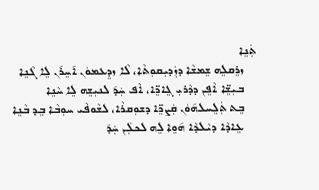ܬܲܢܸܐ
    ܙܪܸܩܠܸܗ ܫܸܡܫܵܐ ܕܙܲܕܝܼܩܘܼܬܵܐ، ܠܵܐ ܙܕܸܥܡܘܿܢ ܐ݇ܚܸܪ݇ܢ ܠܸܐ ܓܵܢܸܐ
    ܒܝܼܫܸ̈ܐ ܐܵܦܸܢ ܕܕܵܪܝܼ ܓܸܐܖܸ̈ܐ، ܐܵܦ ܚܲܕ݇ ܠܢܝܼܫܸܗ ܠܸܐ ܚܵܢܸܐ
    ܒܸܬ ܬܲܠܸܚܠܗ݇ܘܿܢ ܩܲܨܖܸ̈ܐ ܕܫܘܼܩܪܵܐ، ܠܫܵܘܦܵܝ ܚܘܼܒܵܐ ܒܸܕ ܒܵܢܸܐ
    ܥܸܐܕܵܐ ܕܝܵܠܕܵܐ ܗ݇ܘܸܐ ܠܸܗ ܠܟܠܲܢ ܚܲܕ݇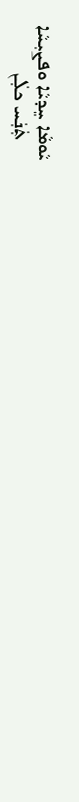ܝܵܘܡܵܐ ܚܸܕܝܵܐ ܘܦܨܝܼܚܵܐ
    ܬܲܢܲܚ ܟܠܲܢ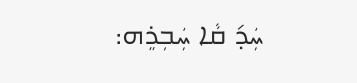ܚܲܕ݇ ܩܵܐ ܚܲܒܼܪܸܗ: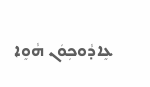ܥܸܐܕܵܘܟܼܘܿܢ ܗܵܘܸܐ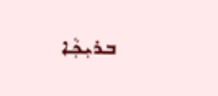ܒܪܝܼܟܼܵܐ